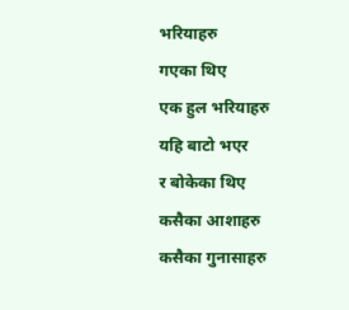भरियाहरु
गएका थिए
एक हुल भरियाहरु
यहि बाटो भएर
र बोकेका थिए
कसैका आशाहरु
कसैका गुनासाहरु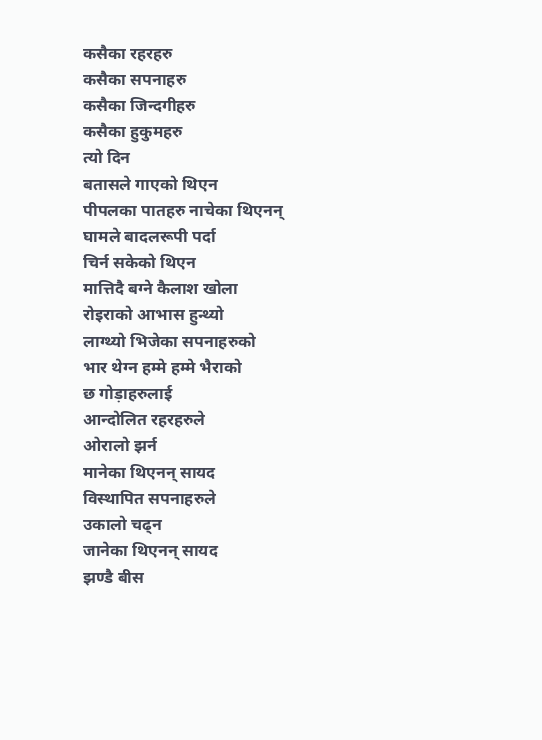कसैका रहरहरु
कसैका सपनाहरु
कसैका जिन्दगीहरु
कसैका हुकुमहरु
त्यो दिन
बतासले गाएको थिएन
पीपलका पातहरु नाचेका थिएनन्
घामले बादलरूपी पर्दा
चिर्न सकेको थिएन
मात्तिदै बग्ने कैलाश खोला
रोइराको आभास हुन्थ्यो
लाग्थ्यो भिजेका सपनाहरुको
भार थेग्न हम्मे हम्मे भैराको
छ गोड़ाहरुलाई
आन्दोलित रहरहरुले
ओरालो झर्न
मानेका थिएनन् सायद
विस्थापित सपनाहरुले
उकालो चढ्न
जानेका थिएनन् सायद
झण्डै बीस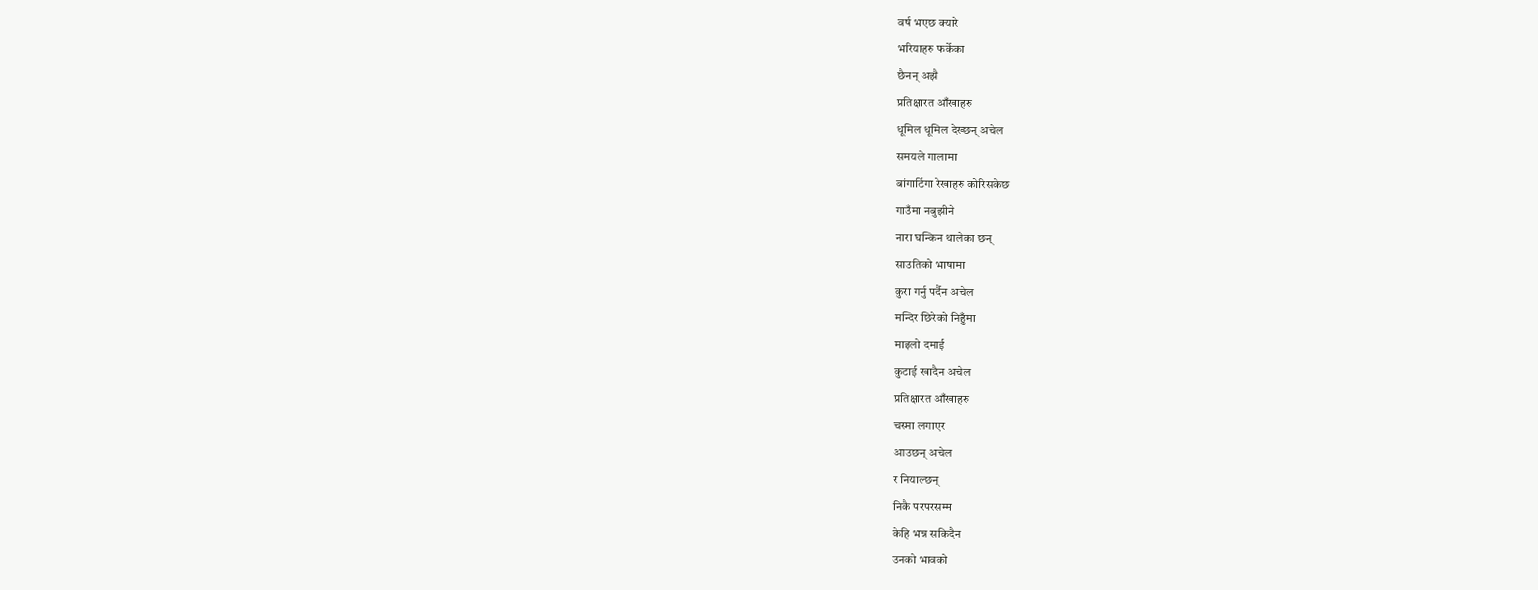वर्ष भएछ क्यारे
भरियाहरु फर्केका
छैनन् अझै
प्रतिक्षारत आँखाहरु
धूमिल धूमिल देख्छन् अचेल
समयले गालामा
बांगाटिंगा रेखाहरु कोरिसकेछ
गाउँमा नबुझीने
नारा घन्किन थालेका छन्
साउतिको भाषामा
कुरा गर्नु पर्दैन अचेल
मन्दिर छिरेको निहुँमा
माइलो दमाई
कुटाई खादैन अचेल
प्रतिक्षारत आँखाहरु
चस्मा लगाएर
आउछन् अचेल
र नियाल्छन्
निकै परपरसम्म
केहि भन्न सकिदैन
उनको भावको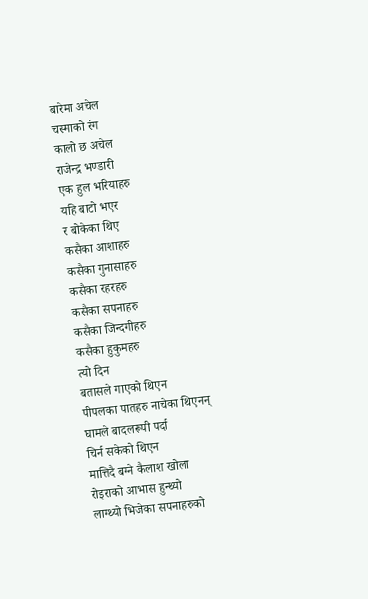बारेमा अचेल
चस्माको रंग
कालो छ अचेल
राजेन्द्र भण्डारी
एक हुल भरियाहरु
यहि बाटो भएर
र बोकेका थिए
कसैका आशाहरु
कसैका गुनासाहरु
कसैका रहरहरु
कसैका सपनाहरु
कसैका जिन्दगीहरु
कसैका हुकुमहरु
त्यो दिन
बतासले गाएको थिएन
पीपलका पातहरु नाचेका थिएनन्
घामले बादलरूपी पर्दा
चिर्न सकेको थिएन
मात्तिदै बग्ने कैलाश खोला
रोइराको आभास हुन्थ्यो
लाग्थ्यो भिजेका सपनाहरुको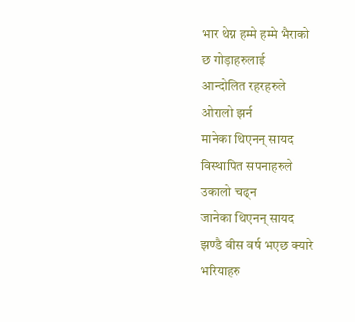भार थेग्न हम्मे हम्मे भैराको
छ गोड़ाहरुलाई
आन्दोलित रहरहरुले
ओरालो झर्न
मानेका थिएनन् सायद
विस्थापित सपनाहरुले
उकालो चढ्न
जानेका थिएनन् सायद
झण्डै बीस वर्ष भएछ क्यारे
भरियाहरु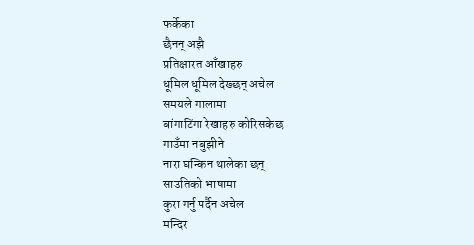फर्केका
छैनन् अझै
प्रतिक्षारत आँखाहरु
धूमिल धूमिल देख्छन् अचेल
समयले गालामा
बांगाटिंगा रेखाहरु कोरिसकेछ
गाउँमा नबुझीने
नारा घन्किन थालेका छन्
साउतिको भाषामा
कुरा गर्नु पर्दैन अचेल
मन्दिर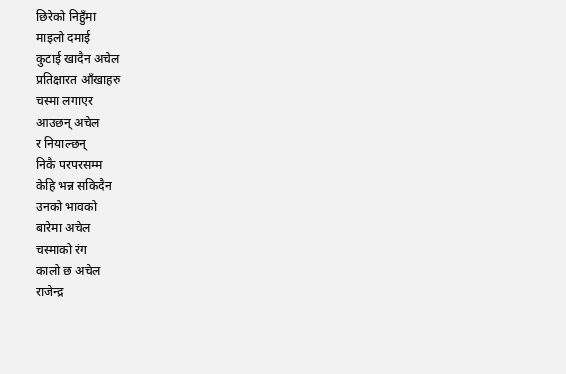छिरेको निहुँमा
माइलो दमाई
कुटाई खादैन अचेल
प्रतिक्षारत आँखाहरु
चस्मा लगाएर
आउछन् अचेल
र नियाल्छन्
निकै परपरसम्म
केहि भन्न सकिदैन
उनको भावको
बारेमा अचेल
चस्माको रंग
कालो छ अचेल
राजेन्द्र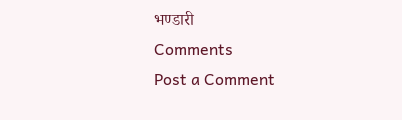भण्डारी
Comments
Post a Comment